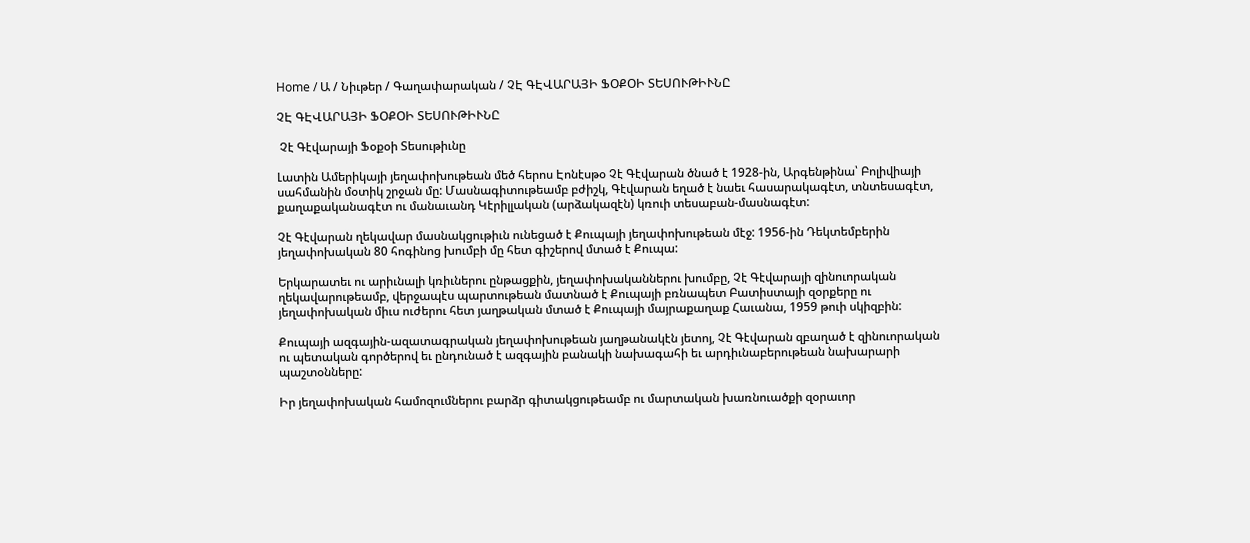Home / Ա / Նիւթեր / Գաղափարական / ՉԷ ԳԷՎԱՐԱՅԻ ՖՕՔՕԻ ՏԵՍՈՒԹԻՒՆԸ

ՉԷ ԳԷՎԱՐԱՅԻ ՖՕՔՕԻ ՏԵՍՈՒԹԻՒՆԸ

 Չէ Գէվարայի Ֆօքօի Տեսութիւնը

Լատին Ամերիկայի յեղափոխութեան մեծ հերոս Էոնէսթօ Չէ Գէվարան ծնած է 1928-ին, Արգենթինա՝ Բոլիվիայի սահմանին մօտիկ շրջան մը: Մասնագիտութեամբ բժիշկ, Գէվարան եղած է նաեւ հասարակագէտ, տնտեսագէտ, քաղաքականագէտ ու մանաւանդ Կէրիլլական (արձակազէն) կռուի տեսաբան-մասնագէտ:

Չէ Գէվարան ղեկավար մասնակցութիւն ունեցած է Քուպայի յեղափոխութեան մէջ: 1956-ին Դեկտեմբերին յեղափոխական 80 հոգինոց խումբի մը հետ գիշերով մտած է Քուպա:

Երկարատեւ ու արիւնալի կռիւներու ընթացքին, յեղափոխականներու խումբը, Չէ Գէվարայի զինուորական ղեկավարութեամբ, վերջապէս պարտութեան մատնած է Քուպայի բռնապետ Բատիստայի զօրքերը ու յեղափոխական միւս ուժերու հետ յաղթական մտած է Քուպայի մայրաքաղաք Հաւանա, 1959 թուի սկիզբին:

Քուպայի ազգային-ազատագրական յեղափոխութեան յաղթանակէն յետոյ, Չէ Գէվարան զբաղած է զինուորական ու պետական գործերով եւ ընդունած է ազգային բանակի նախագահի եւ արդիւնաբերութեան նախարարի պաշտօնները:

Իր յեղափոխական համոզումներու բարձր գիտակցութեամբ ու մարտական խառնուածքի զօրաւոր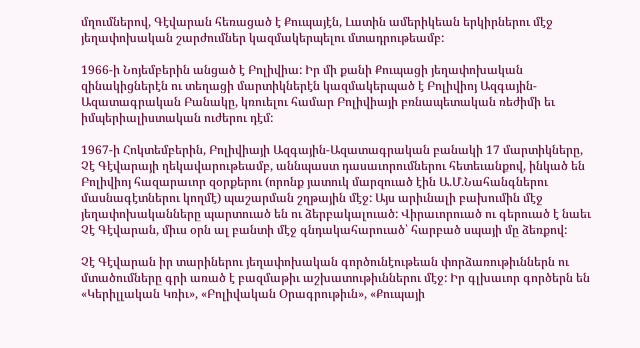մղումներով, Գէվարան հեռացած է Քուպայէն, Լատին ամերիկեան երկիրներու մէջ յեղափոխական շարժումներ կազմակերպելու մտադրութեամբ:

1966-ի Նոյեմբերին անցած է Բոլիվիա: Իր մի քանի Քուպացի յեղափոխական զինակիցներէն ու տեղացի մարտիկներէն կազմակերպած է Բոլիվիոյ Ազգային-Ազատագրական Բանակը, կռուելու համար Բոլիվիայի բռնապետական ռեժիմի եւ իմպերիալիստական ուժերու դէմ:

1967-ի Հոկտեմբերին, Բոլիվիայի Ազգային-Ազատագրական բանակի 17 մարտիկները, Չէ Գէվարայի ղեկավարութեամբ, աննպաստ դասաւորումներու հետեւանքով, ինկած են Բոլիվիոյ հազարաւոր զօրքերու (որոնք յատուկ մարզուած էին Ա.Մ.Նահանգներու մասնագէտներու կողմէ) պաշարման շղթային մէջ: Այս արիւնալի բախումին մէջ յեղափոխականները պարտուած են ու ձերբակալուած: Վիրաւորուած ու գերուած է նաեւ Չէ Գէվարան, միւս օրն ալ բանտի մէջ գնդակահարուած՝ հարբած սպայի մը ձեռքով:

Չէ Գէվարան իր տարիներու յեղափոխական գործունէութեան փորձառութիւններն ու մտածումները գրի առած է բազմաթիւ աշխատութիւններու մէջ: Իր գլխաւոր գործերն են «Կերիլլական Կռիւ», «Բոլիվական Օրագրութիւն», «Քուպայի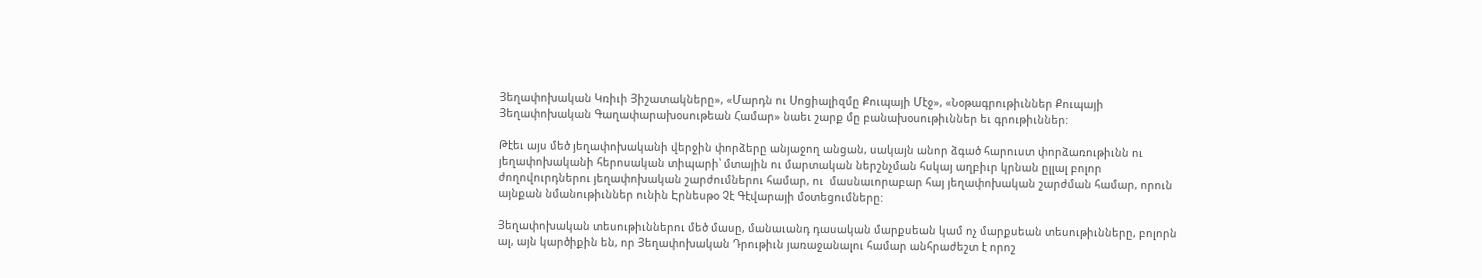Յեղափոխական Կռիւի Յիշատակները», «Մարդն ու Սոցիալիզմը Քուպայի Մէջ», «Նօթագրութիւններ Քուպայի Յեղափոխական Գաղափարախօսութեան Համար» նաեւ շարք մը բանախօսութիւններ եւ գրութիւններ:

Թէեւ այս մեծ յեղափոխականի վերջին փորձերը անյաջող անցան, սակայն անոր ձգած հարուստ փորձառութիւնն ու յեղափոխականի հերոսական տիպարի՝ մտային ու մարտական ներշնչման հսկայ աղբիւր կրնան ըլլալ բոլոր ժողովուրդներու յեղափոխական շարժումներու համար, ու  մասնաւորաբար հայ յեղափոխական շարժման համար, որուն այնքան նմանութիւններ ունին Էրնեսթօ Չէ Գէվարայի մօտեցումները:

Յեղափոխական տեսութիւններու մեծ մասը, մանաւանդ դասական մարքսեան կամ ոչ մարքսեան տեսութիւնները, բոլորն ալ, այն կարծիքին են, որ Յեղափոխական Դրութիւն յառաջանալու համար անհրաժեշտ է որոշ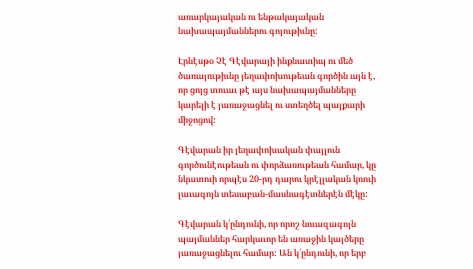առարկայական ու ենթակայական նախապայմաններու գոյութիւնը:

Էրնէսթօ Չէ Գէվարայի ինքնատիպ ու մեծ ծառայութիւնը յեղափոխութեան գործին այն է, որ ցոյց տուաւ թէ այս նախապայմանները կարելի է յառաջացնել ու ստեղծել պայքարի միջոցով:

Գէվարան իր յեղափոխական փայլուն գործունէութեան ու փորձառութեան համար, կը նկատուի որպէս 20-րդ դարու կրէլլական կռուի լաւագոյն տեսաբան-մասնագէտներէն մէկը:

Գէվարան կ՛ընդունի, որ որոշ նուազագոյն պայմաններ հարկաւոր են առաջին կայծերը յառաջացնելու համար: Ան կ՛ընդունի, որ երբ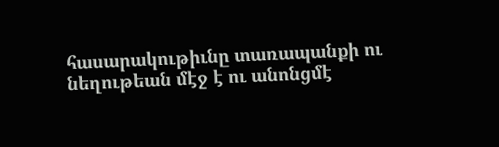հասարակութիւնը տառապանքի ու նեղութեան մէջ է ու անոնցմէ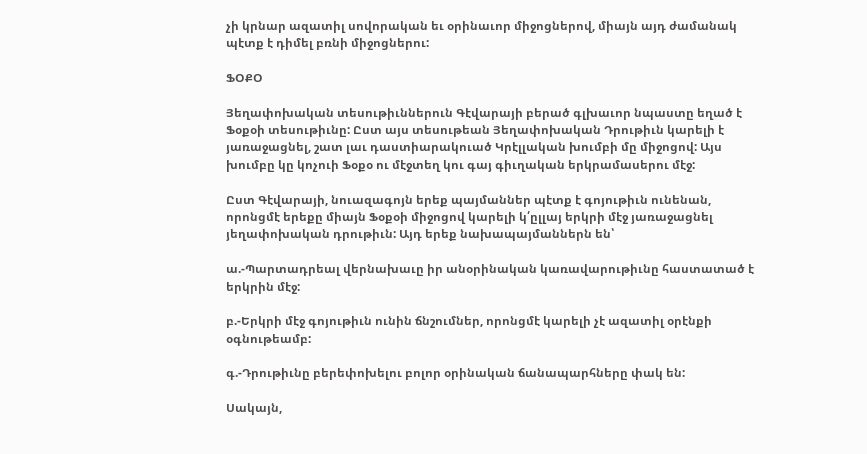չի կրնար ազատիլ սովորական եւ օրինաւոր միջոցներով, միայն այդ ժամանակ պէտք է դիմել բռնի միջոցներու:

ՖՕՔՕ

Յեղափոխական տեսութիւններուն Գէվարայի բերած գլխաւոր նպաստը եղած է Ֆօքօի տեսութիւնը: Ըստ այս տեսութեան Յեղափոխական Դրութիւն կարելի է յառաջացնել, շատ լաւ դաստիարակուած Կրէլլական խումբի մը միջոցով: Այս խումբը կը կոչուի Ֆօքօ ու մէջտեղ կու գայ գիւղական երկրամասերու մէջ:

Ըստ Գէվարայի, նուազագոյն երեք պայմաններ պէտք է գոյութիւն ունենան, որոնցմէ երեքը միայն Ֆօքօի միջոցով կարելի կ՛ըլլայ երկրի մէջ յառաջացնել յեղափոխական դրութիւն: Այդ երեք նախապայմաններն են՝

ա.-Պարտադրեալ վերնախաւը իր անօրինական կառավարութիւնը հաստատած է երկրին մէջ:

բ.-Երկրի մէջ գոյութիւն ունին ճնշումներ, որոնցմէ կարելի չէ ազատիլ օրէնքի օգնութեամբ:

գ.-Դրութիւնը բերեփոխելու բոլոր օրինական ճանապարհները փակ են:

Սակայն,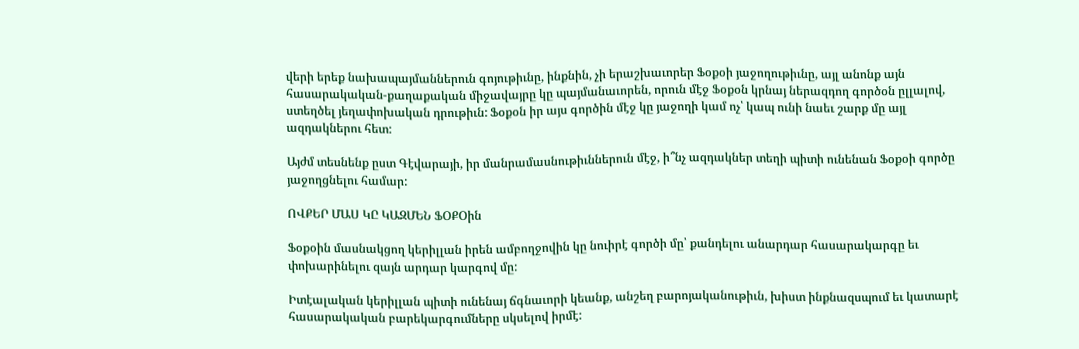վերի երեք նախապայմաններուն գոյութիւնը, ինքնին, չի երաշխաւորեր Ֆօքօի յաջողութիւնը, այլ անոնք այն հասարակական-քաղաքական միջավայրը կը պայմանաւորեն, որուն մէջ Ֆօքօն կրնայ ներազդող գործօն ըլլալով, ստեղծել յեղափոխական դրութիւն: Ֆօքօն իր այս գործին մէջ կը յաջողի կամ ոչ՝ կապ ունի նաեւ շարք մը այլ ազդակներու հետ:

Այժմ տեսնենք ըստ Գէվարայի, իր մանրամասնութիւններուն մէջ, ի՞նչ ազդակներ տեղի պիտի ունենան Ֆօքօի գործը յաջողցնելու համար:

ՈՎՔԵՐ ՄԱՍ ԿԸ ԿԱԶՄԵՆ ՖՕՔՕին

Ֆօքօին մասնակցող կերիլլան իրեն ամբողջովին կը նուիրէ գործի մը՝ քանդելու անարդար հասարակարգը եւ փոխարինելու զայն արդար կարգով մը:

Իտէալական կերիլլան պիտի ունենայ ճգնաւորի կեանք, անշեղ բարոյականութիւն, խիստ ինքնազսպում եւ կատարէ հասարակական բարեկարգումները սկսելով իրմէ: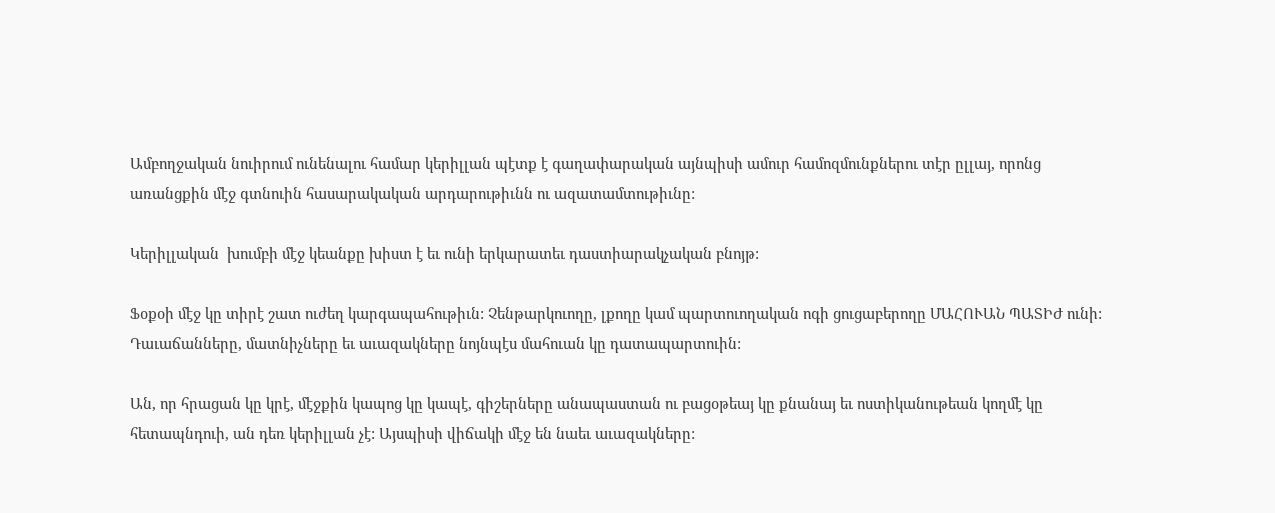Ամբողջական նուիրում ունենալու համար կերիլլան պէտք է գաղափարական այնպիսի ամուր համոզմունքներու տէր ըլլայ, որոնց առանցքին մէջ գտնուին հասարակական արդարութիւնն ու ազատամտութիւնը:

Կերիլլական  խումբի մէջ կեանքը խիստ է եւ ունի երկարատեւ դաստիարակչական բնոյթ:

Ֆօքօի մէջ կը տիրէ շատ ուժեղ կարգապահութիւն: Չենթարկուողը, լքողը կամ պարտուողական ոգի ցուցաբերողը ՄԱՀՈՒԱՆ ՊԱՏԻԺ ունի: Դաւաճանները, մատնիչները եւ աւազակները նոյնպէս մահուան կը դատապարտուին:

Ան, որ հրացան կը կրէ, մէջքին կապոց կը կապէ, գիշերները անապաստան ու բացօթեայ կը քնանայ եւ ոստիկանութեան կողմէ կը հետապնդուի, ան դեռ կերիլլան չէ: Այսպիսի վիճակի մէջ են նաեւ աւազակները: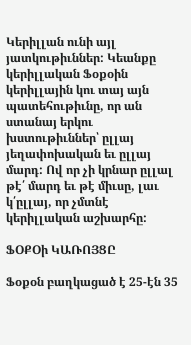Կերիլլան ունի այլ յատկութիւններ: Կեանքը կերիլլական Ֆօքօին կերիլլային կու տայ այն պատեհութիւնը, որ ան ստանայ երկու խստութիւններ՝ ըլլայ յեղափոխական եւ ըլլայ մարդ: Ով որ չի կրնար ըլլալ թէ՛ մարդ եւ թէ միւսը, լաւ կ՛ըլլայ, որ չմտնէ կերիլլական աշխարհը:

ՖՕՔՕի ԿԱՌՈՅՑԸ

Ֆօքօն բաղկացած է 25-էն 35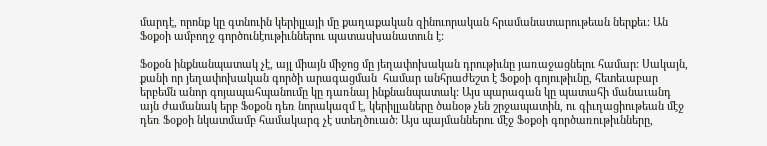մարդէ, որոնք կը գտնուին կերիլլայի մը քաղաքական զինուորական հրամանատարութեան ներքեւ: Ան Ֆօքօի ամբողջ գործունէութիւններու պատասխանատուն է:

Ֆօքօն ինքնանպատակ չէ, այլ միայն միջոց մը յեղափոխական դրութիւնը յառաջացնելու համար: Սակայն, քանի որ յեղափոխական գործի արագացման  համար անհրաժեշտ է Ֆօքօի գոյութիւնը, հետեւաբար երբեմն անոր գոյապահպանումը կը դառնայ ինքնանպատակ: Այս պարագան կը պատահի մանաւանդ այն ժամանակ երբ Ֆօքօն դեռ նորակազմ է, կերիլլաները ծանօթ չեն շրջապատին, ու գիւղացիութեան մէջ դեռ Ֆօքօի նկատմամբ համակարգ չէ ստեղծուած: Այս պայմաններու մէջ Ֆօքօի գործառութիւնները,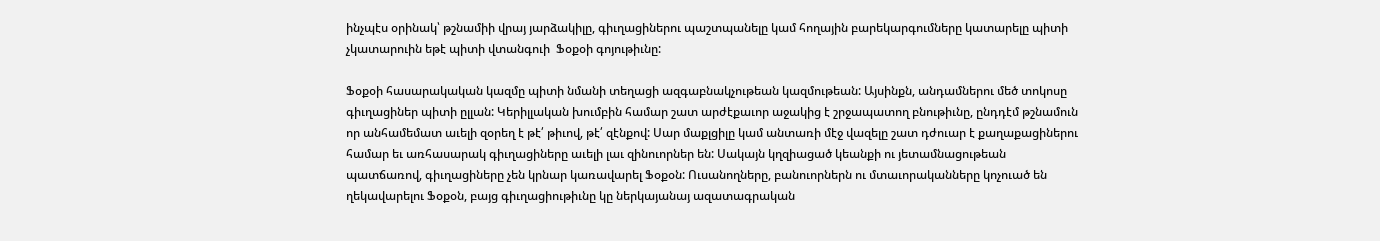ինչպէս օրինակ՝ թշնամիի վրայ յարձակիլը, գիւղացիներու պաշտպանելը կամ հողային բարեկարգումները կատարելը պիտի չկատարուին եթէ պիտի վտանգուի  Ֆօքօի գոյութիւնը:

Ֆօքօի հասարակական կազմը պիտի նմանի տեղացի ազգաբնակչութեան կազմութեան: Այսինքն, անդամներու մեծ տոկոսը գիւղացիներ պիտի ըլլան: Կերիլլական խումբին համար շատ արժէքաւոր աջակից է շրջապատող բնութիւնը, ընդդէմ թշնամուն որ անհամեմատ աւելի զօրեղ է թէ՛ թիւով, թէ՛ զէնքով: Սար մաքլցիլը կամ անտառի մէջ վազելը շատ դժուար է քաղաքացիներու համար եւ առհասարակ գիւղացիները աւելի լաւ զինուորներ են: Սակայն կղզիացած կեանքի ու յետամնացութեան պատճառով, գիւղացիները չեն կրնար կառավարել Ֆօքօն: Ուսանողները, բանուորներն ու մտաւորականները կոչուած են ղեկավարելու Ֆօքօն, բայց գիւղացիութիւնը կը ներկայանայ ազատագրական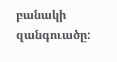բանակի զանգուածը: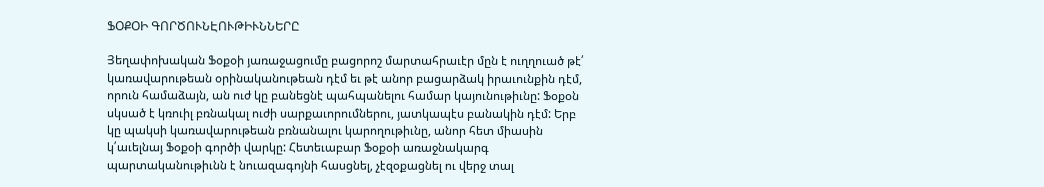ՖՕՔՕԻ ԳՈՐԾՈՒՆԷՈՒԹԻՒՆՆԵՐԸ

Յեղափոխական Ֆօքօի յառաջացումը բացորոշ մարտահրաւէր մըն է ուղղուած թէ՛ կառավարութեան օրինականութեան դէմ եւ թէ անոր բացարձակ իրաւունքին դէմ, որուն համաձայն, ան ուժ կը բանեցնէ պահպանելու համար կայունութիւնը: Ֆօքօն սկսած է կռուիլ բռնակալ ուժի սարքաւորումներու, յատկապէս բանակին դէմ: Երբ կը պակսի կառավարութեան բռնանալու կարողութիւնը, անոր հետ միասին կ՛աւելնայ Ֆօքօի գործի վարկը: Հետեւաբար Ֆօքօի առաջնակարգ պարտականութիւնն է նուազագոյնի հասցնել, չէզօքացնել ու վերջ տալ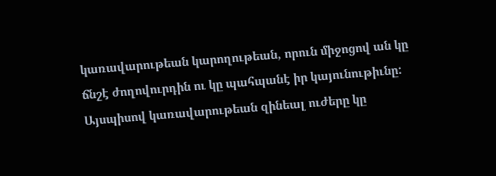կառավարութեան կարողութեան, որուն միջոցով ան կը ճնշէ ժողովուրդին ու կը պահպանէ իր կայունութիւնը: Այսպիսով կառավարութեան զինեալ ուժերը կը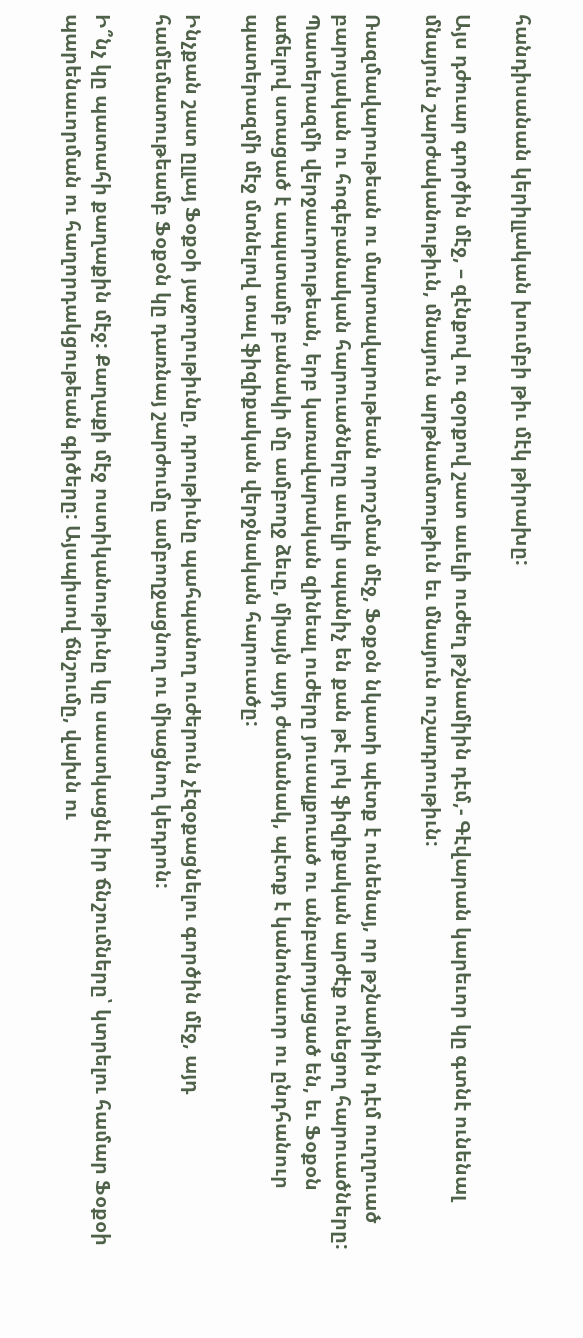հանդիսանան կերիլլական խումբի թիւ մէկ թիրախը:

Այս դժուար գործին մէջ, – զէնքով ու զօրքով շատ աւելի ուժեղ թշնամիին դէմ,- Գէվարան կարեւոր կը գտնէ ունենալ մնայուն շարժականութիւն, մնայուն արթնամտութիւն եւ մնայուն ուշադրութիւն:

Ռազմավարութեան ու մարտավարութեան որոշման մէջ, Ֆօքօն նկատի պէտք է ունենայ, որ թշնամիին դէմ ուղղուած բարոյական ու հոգեբանական հարուածները աւելի սպանիչ են քան թէ լոկ ֆիզիքական արժէք ունեցող հարուածները: Պատերազմի վերջաւորութեան, երբ կառավարական զինեալ ուժերը յուսալքուած ու անբարոյացած են, եւ Ֆօքօն աճելով ստացած է ապստամբ բանակի մը ամբողջ ձեւը, միայն այդ ժամանակ, պէտք է կանոնաւոր ու ընդհանուր պատերազմի մէջ մտնելով տալ ֆիզիքական վերջնական հարուածը:

Ինչքան շատ ըլլայ Ֆօքօի յաջողութիւնը, դրութիւնը պահպանող ուժերուն չէզօքացնելու գործին մէջ, այդ համեմատութեամբ Ֆօքօն կը դառնայ շարժումը ամբողջացնող ու միացնող կեդրոն:

Ի՞նչ կը պատահի քաղաքին մէջ: Քաղաքի մէջ ոստիկանութիւնը կը սաստկացնէ իր ճնշումները՝ կտրելու համար Ֆօքօի պարենաւորման ու հաղորդակցութեան գիծերը: Այսպիսով ճնշումը, վախն ու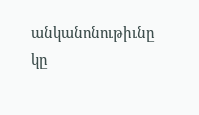անկանոնութիւնը կը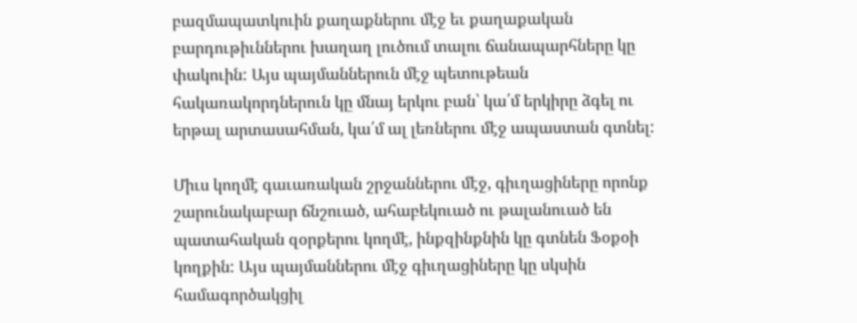բազմապատկուին քաղաքներու մէջ եւ քաղաքական բարդութիւններու խաղաղ լուծում տալու ճանապարհները կը փակուին: Այս պայմաններուն մէջ պետութեան հակառակորդներուն կը մնայ երկու բան՝ կա՛մ երկիրը ձգել ու երթալ արտասահման, կա՛մ ալ լեռներու մէջ ապաստան գտնել:

Միւս կողմէ գաւառական շրջաններու մէջ, գիւղացիները որոնք շարունակաբար ճնշուած, ահաբեկուած ու թալանուած են պատահական զօրքերու կողմէ, ինքզինքնին կը գտնեն Ֆօքօի կողքին: Այս պայմաններու մէջ գիւղացիները կը սկսին համագործակցիլ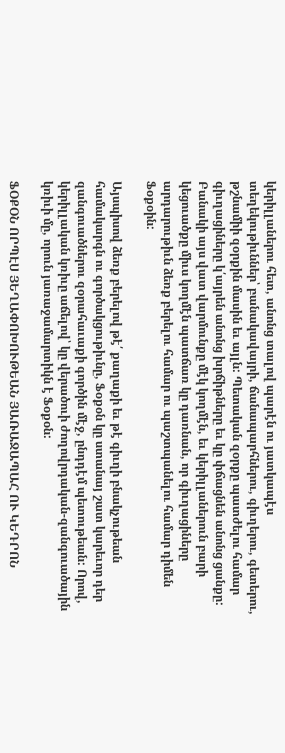կերիլլաներու հետ, անոնց տալով պարէն ու յատկապէս տեղեկութիւններ՝ բանակավայրի, ճանապարհներու, գիւղերու, գետերու, թշնամիի զօրքին մասին եւ այլն: Պետական զօրքը պատժելու համար գիւղացիները կ՛այրեն անոնց խրճիթները եւ կը փճացնեն անոնց ցանքը: Բանակի այս վատ վարմունքը մէկ կողմէն, եւ կերիլլաներուն բարի կեցուածքը միւս կողմէն պատճառ կը դառնան, որ գիւղացիները արդարութիւն ձեռք բերելու համար ու պաշտպանելու համար դիմեն Ֆօքօին:

Այսպիսով ձեռք բերելով թէ՛ քաղաքի եւ թէ գիւղի բնակչութեան համակարգն ու գործակցութիւնը, Ֆօքօն կը ստանայ շատ կարեւոր դեր զանգուածներու զօրահաւաքի գործին մէջ, ընդդէմ պետութեան: Որով, կերիլլական կռիւը աճելով՝ կը վերածուի ժողովրդական-զանգուածային կռիւի մը, որուն յառաջամարտիկն է Ֆօքօն:

ՖՕՔՕՆ ՈՐՊԷՍ ՅԵՂԱՓՈԽՈՒԹԵԱՆ ՅԱՌԱՋԱՊԱՀ ՈՒ ԿԵԴՐՈՆ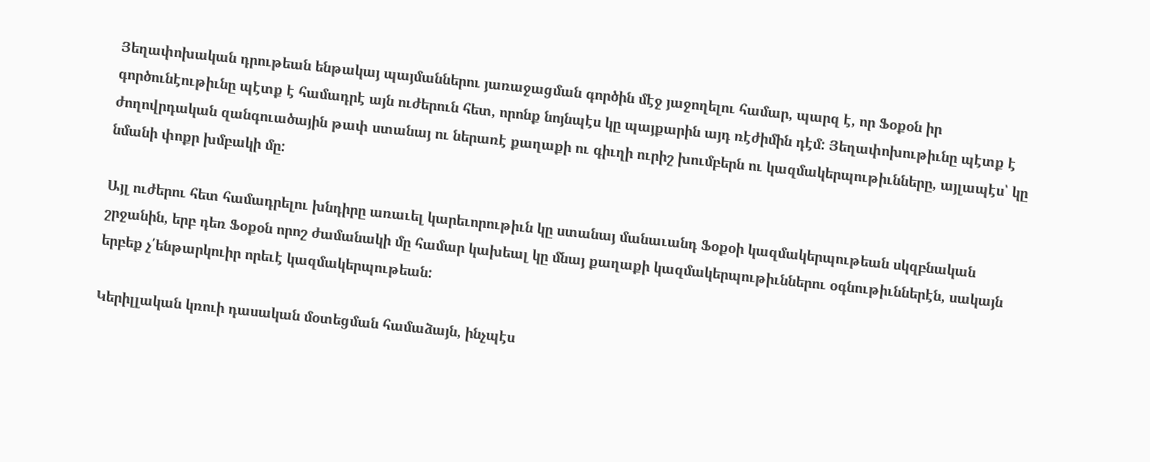Յեղափոխական դրութեան ենթակայ պայմաններու յառաջացման գործին մէջ յաջողելու համար, պարզ է, որ Ֆօքօն իր գործունէութիւնը պէտք է համադրէ այն ուժերուն հետ, որոնք նոյնպէս կը պայքարին այդ ռէժիմին դէմ: Յեղափոխութիւնը պէտք է ժողովրդական զանգուածային թափ ստանայ ու ներառէ քաղաքի ու գիւղի ուրիշ խումբերն ու կազմակերպութիւնները, այլապէս՝ կը նմանի փոքր խմբակի մը:

Այլ ուժերու հետ համադրելու խնդիրը առաւել կարեւորութիւն կը ստանայ մանաւանդ Ֆօքօի կազմակերպութեան սկզբնական շրջանին, երբ դեռ Ֆօքօն որոշ ժամանակի մը համար կախեալ կը մնայ քաղաքի կազմակերպութիւններու օգնութիւններէն, սակայն երբեք չ՛ենթարկուիր որեւէ կազմակերպութեան:

Կերիլլական կռուի դասական մօտեցման համաձայն, ինչպէս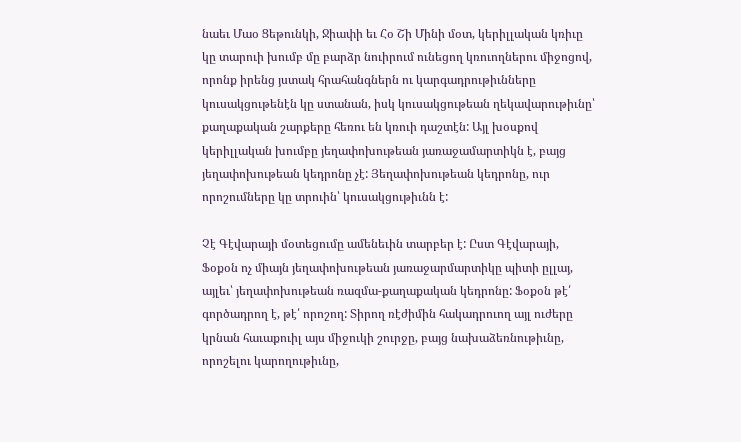նաեւ Մաօ Ցեթունկի, Ջիափի եւ Հօ Շի Մինի մօտ, կերիլլական կռիւը կը տարուի խումբ մը բարձր նուիրում ունեցող կռուողներու միջոցով, որոնք իրենց յստակ հրահանգներն ու կարգադրութիւնները կուսակցութենէն կը ստանան, իսկ կուսակցութեան ղեկավարութիւնը՝ քաղաքական շարքերը հեռու են կռուի դաշտէն: Այլ խօսքով կերիլլական խումբը յեղափոխութեան յառաջամարտիկն է, բայց յեղափոխութեան կեդրոնը չէ: Յեղափոխութեան կեդրոնը, ուր որոշումները կը տրուին՝ կուսակցութիւնն է:

Չէ Գէվարայի մօտեցումը ամենեւին տարբեր է: Ըստ Գէվարայի, Ֆօքօն ոչ միայն յեղափոխութեան յառաջարմարտիկը պիտի ըլլայ, այլեւ՝ յեղափոխութեան ռազմա-քաղաքական կեդրոնը: Ֆօքօն թէ՛ գործադրող է, թէ՛ որոշող: Տիրող ռէժիմին հակադրուող այլ ուժերը կրնան հաւաքուիլ այս միջուկի շուրջը, բայց նախաձեռնութիւնը, որոշելու կարողութիւնը,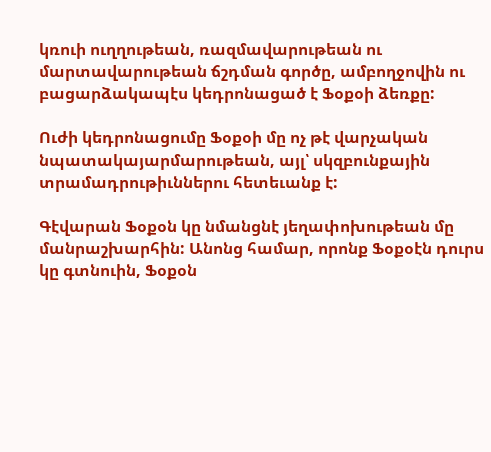կռուի ուղղութեան, ռազմավարութեան ու մարտավարութեան ճշդման գործը, ամբողջովին ու բացարձակապէս կեդրոնացած է Ֆօքօի ձեռքը:

Ուժի կեդրոնացումը Ֆօքօի մը ոչ թէ վարչական նպատակայարմարութեան, այլ՝ սկզբունքային տրամադրութիւններու հետեւանք է:

Գէվարան Ֆօքօն կը նմանցնէ յեղափոխութեան մը մանրաշխարհին: Անոնց համար, որոնք Ֆօքօէն դուրս կը գտնուին, Ֆօքօն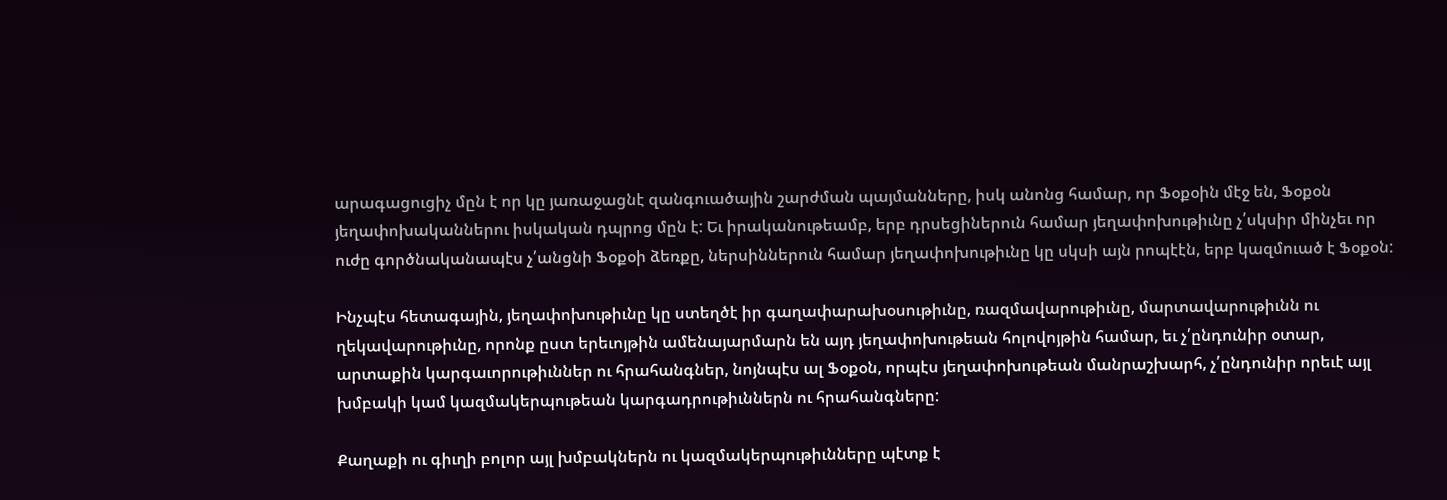արագացուցիչ մըն է որ կը յառաջացնէ զանգուածային շարժման պայմանները, իսկ անոնց համար, որ Ֆօքօին մէջ են, Ֆօքօն յեղափոխականներու իսկական դպրոց մըն է: Եւ իրականութեամբ, երբ դրսեցիներուն համար յեղափոխութիւնը չ՛սկսիր մինչեւ որ ուժը գործնականապէս չ՛անցնի Ֆօքօի ձեռքը, ներսիններուն համար յեղափոխութիւնը կը սկսի այն րոպէէն, երբ կազմուած է Ֆօքօն:

Ինչպէս հետագային, յեղափոխութիւնը կը ստեղծէ իր գաղափարախօսութիւնը, ռազմավարութիւնը, մարտավարութիւնն ու ղեկավարութիւնը, որոնք ըստ երեւոյթին ամենայարմարն են այդ յեղափոխութեան հոլովոյթին համար, եւ չ՛ընդունիր օտար, արտաքին կարգաւորութիւններ ու հրահանգներ, նոյնպէս ալ Ֆօքօն, որպէս յեղափոխութեան մանրաշխարհ, չ՛ընդունիր որեւէ այլ խմբակի կամ կազմակերպութեան կարգադրութիւններն ու հրահանգները:

Քաղաքի ու գիւղի բոլոր այլ խմբակներն ու կազմակերպութիւնները պէտք է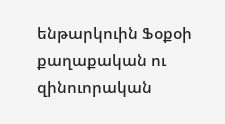ենթարկուին Ֆօքօի քաղաքական ու զինուորական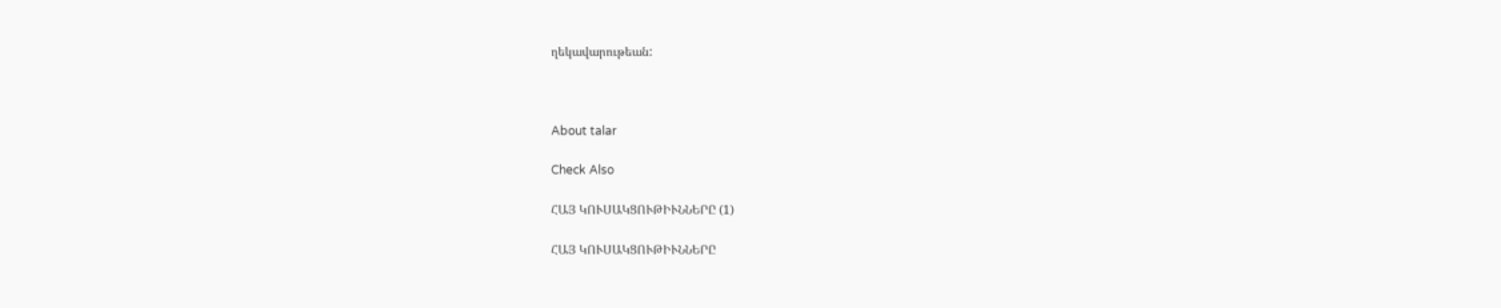ղեկավարութեան:



About talar

Check Also

ՀԱՅ ԿՈՒՍԱԿՑՈՒԹԻՒՆՆԵՐԸ (1)

ՀԱՅ ԿՈՒՍԱԿՑՈՒԹԻՒՆՆԵՐԸ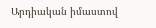Արդիական իմաստով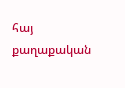հայ քաղաքական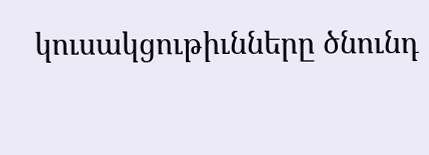կուսակցութիւնները ծնունդ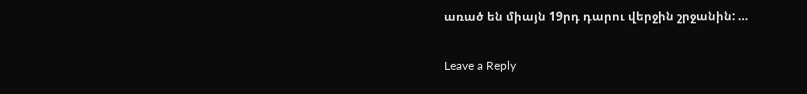առած են միայն 19րդ դարու վերջին շրջանին: …

Leave a Reply